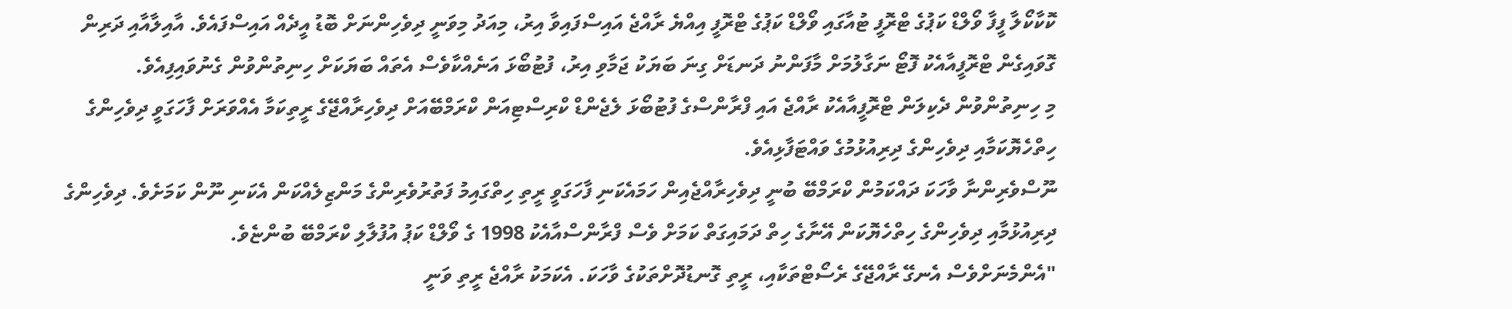ކޮކާކޯލާ ފީފާ ވޯލްޑް ކަޕުގެ ޓްރޮފީ ޓުއާގައި ވޯލްޑް ކަޕުގެ ޓްރޮފީ އިއްޔެ ރާއްޖެ އައިސްފައިވާ އިރު، މިއަދު މިވަނީ ދިވެހިންނަށް ބޮޑު އީދެއް އައިސްފައެވެ. އާއިލާއާއި ދަރިން ގޮވައިގެން ޓްރޮފީއާއެކު ފޮޓޯ ނަގާލުމަށް މާފަންނު ދަނޑަށް ގިނަ ބަޔަކު ޖަމާވި އިރު، ފުޓުބޯޅަ އަނެއްކާވެސް އެތައް ބަޔަކަށް ހިނިތުންވުން ގެނުވައިފިއެވެ.
މި ހިނިތުންވުން ދެކިލަން ޓްރޮފީއާއެކު ރާއްޖެ އައި ފްރާންސްގެ ފުޓުބޯޅަ ލެޖެންޑް ކްރިސްޓިއަން ކްރަމްބޭއަށް ދިވެހިރާއްޖޭގެ ރީތިކަމާ އެއްވަރަށް ފާހަގަވީ ދިވެހިންގެ ހިތްހެޔޮކަމާއި ދިވެހިންގެ ދިރިއުޅުމުގެ ވައްޓަފާޅިއެވެ.
ނޫސްވެރިންނާ ވާހަކަ ދައްކަމުން ކްރަމްބޭ ބުނީ ދިވެހިރާއްޖެއިން ހަމައެކަނި ފާހަގަވީ ރީތި ހިތްގައިމު ފަތުރުވެރިންގެ މަންޒިލެއްކަން އެކަނި ނޫން ކަމަށެވެ. ދިވެހިންގެ ދިރިއުޅުމާއި ދިވެހިންގެ ހިތްހެޔޮކަން އޭނާގެ ހިތް ދަމައިގަތް ކަމަށް ވެސް ފްރާންސްއާއެކު 1998 ގެ ވޯލްޑް ކަޕު އުފުލާލި ކްރަމްބޭ ބުންޏެވެ.
"އެންމެނަށްވެސް އެނގޭ ރާއްޖޭގެ ރެސޯޓްތަކާއި، ރީތި ގޮނޑުދޮށްތަކުގެ ވާހަކަ. އެކަމަކު ރާއްޖެ ރީތި ވަނީ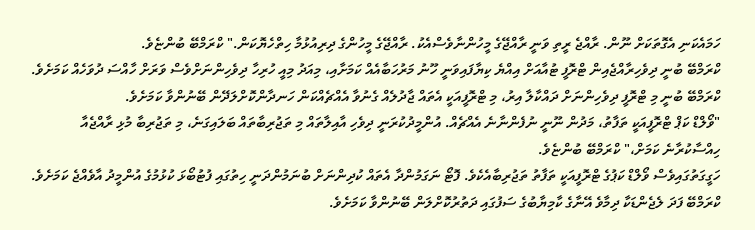ހަމައެކަނި އެގޮތަކަށް ނޫން. ރާއްޖެ ރީތި ވަނީ ރާއްޖޭގެ މީހުންނާވެސްއެކު. ރާއްޖޭގެ މީހުންގެ ދިރިއުޅުމާ ހިތްހެޔޮކަން." ކްރަމްބޭ ބުންޏެވެ.
ކްރަމްބޭ ބުނީ ދިވެހިރާއްޖެއިން ޓްރޮފީ ޓުއާއަށް އިއްޔެ ކިޔާފައިވަނީ ހޫނު މަރުހަބާއެއް ކަމަށާއި، މިއަދު މިއީ ހުރިހާ ދިވެހިންނަށްވެސް ވަރަށް ހާއްސަ ދުވަހެއް ކަމަށެވެ. ކްރަމްބޭ ބުނީ މި ޓްރޮފީ ދިވެހިންނަށް ދައްކާލާ އިރު، މި ޓްރޮފީއަކީ އެތައް ޖާދުލެއް ގެނުވާ އެއްޗެއްކަން ހަނދާންކޮށްލަދޭން ބޭނުންވާ ކަމަށެވެ.
"ވޯލްޑް ކަޕް ޓްރޮފީއަކީ ތަފާތު، މަދުން ނޫނީ ނުފެންނާނެ އެއްޗެއް. އުންމީދުކުރަނީ ދިވެހި އާއިލާތައް މި ތަޖުރިބާތައް ބަލައިގަނެ، މި ތަޖުރިބާ މުޅި ރާއްޖެއާ ހިއްސާކުރާނެ ކަމަށް،" ކްރަމްބޭ ބުންޏެވެ.
ހަގީގަތުގައިވެސް ވޯލްޑް ކަޕުގެ ޓްރޮފީއަކީ ތަފާތު ތަޖުރިބާއެކެވެ. ފޮޓޯ ނަގަމުންދާ އެތައް ކުދިންނަށް ބުނަމުންދަނީ ހިތުގައި ފުޓުބޯޅަ ކުޅުމުގެ އުންމީދު އާވެއްޖެ ކަމަށެވެ. ކްރަމްބޭ ފަދަ ލެޖެންޑަކާ ދިމާވެ އޭނާގެ ކާމިޔާބުގެ ސަފުގައި ދަތުރުކޮށްލަން ބޭނުންވާ ކަމަށެވެ.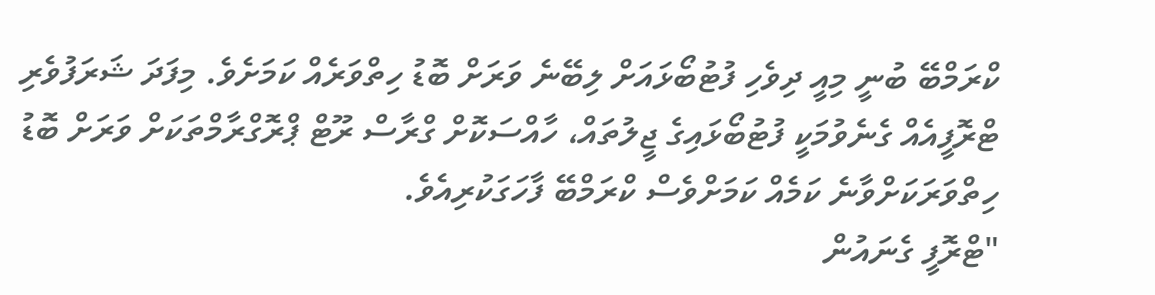ކްރަމްބޭ ބުނީ މިއީ ދިވެހި ފުޓުބޯޅައަށް ލިބޭނެ ވަރަށް ބޮޑު ހިތްވަރެއް ކަމަށެވެ. މިފަދަ ޝަރަފުވެރި ޓްރޮފީއެއް ގެނެވުމަކީ ފުޓުބޯޅައިގެ ޖީލުތައް، ހާއްސަކޮށް ގްރާސް ރޫޓް ޕްރޮގްރާމްތަކަށް ވަރަށް ބޮޑު ހިތްވަރަކަށްވާނެ ކަމެއް ކަމަށްވެސް ކްރަމްބޭ ފާހަގަކުރިއެވެ.
"ޓްރޮފީ ގެނައުން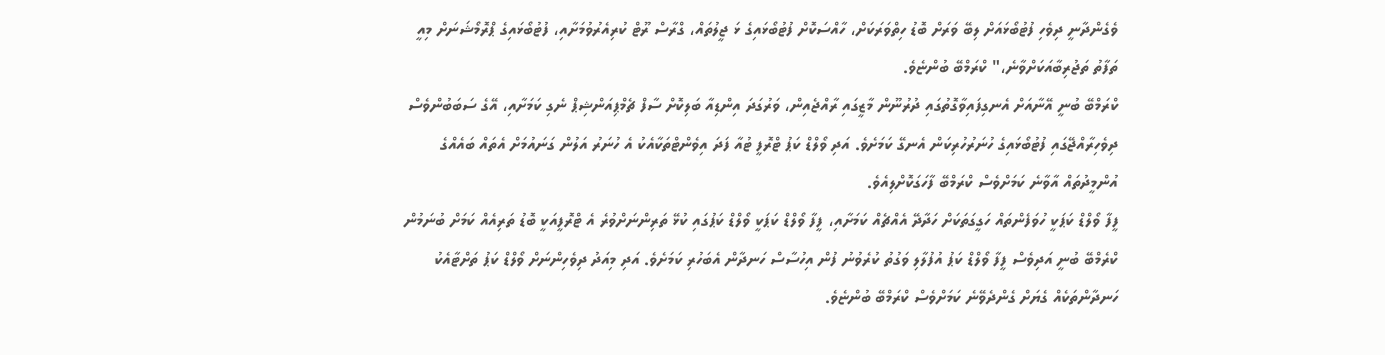ވެގެންދާނީ ދިވެހި ފުޓުބޯޅައަށް ލިބޭ ވަރަށް ބޮޑު ހިތްވަރަކަށް، ހާއްސަކޮށް ފުޓުބޯޅައިގެ ޅަ ޖީލުތައް، ގްރާސް ރޫޓް ކުރިއެރުވުމަށާއި، ފުޓުބޯޅައިގެ ޕްރޮމޯޝަނަށް މިއީ ތަފާތު ތަޖުރިބާއަކަށްވާނެ،" ކްރަމްބޭ ބުންޏެވެ.
ކްރަމްބޭ ބުނީ އޭނާއަށް އެނގިފައިވާގޮތުގައި ދުރުނޫން މާޒީގައި ރާއްޖެއިން، ވަރުގަދަ އިންޑިއާ ބަލިކޮށް ސާފް ޗެމްޕިއަންޝިޕް ނެގި ކަމަށާއި، އޭގެ ސަބަބުންވެސް ދިވެހިރާއްޖޭގައި ފުޓުބޯޅައިގެ ހުނަރުހުރިކަން އެނގޭ ކަމަށެވެ. އަދި ވޯލްޑް ކަޕު ޓްރޮފީ ޓުއާ ފަދަ އިވެންޓްތަކާއެކު އެ ހުނަރު އަލުން ގަނައުމަށް އެތައް ބައެއްގެ އުންމީދުތައް އާވާނެ ކަމަށްވެސް ކްރަމްބޭ ފާހަގަކޮށްލިއެވެ.
ފީފާ ވޯލްޑް ކަޕަކީ ހުވަފެންތައް ހަގީގަތަކަށް ހަދާދޭ އެއްޗެއް ކަމަށާއި، ފީފާ ވޯލްޑް ކަޕަކީ ވޯލްޑް ކަޕުގައި ކުޅޭ ތަރިންނަށްވުރެ އެ ޓްރޮފީއަކީ ބޮޑު ތަރިއެއް ކަމަށް ބުނަމުން ކްރެމްބޭ ބުނީ އަދިވެސް ފީފާ ވޯލްޑް ކަޕު އުފުލާލި ވަގުތު ކުރެވުނު ފުން އިހުސާސް ހަނދާން އެބަހުރި ކަމަށެވެ. އަދި މިއަދު ދިވެހިންނަށް ވޯލްޑް ކަޕު ތަށްޓާއެކު ހަނދާންތަކެއް ގެޔަށް ގެންދެވޭނެ ކަމަށްވެސް ކްރަމްބޭ ބުންޏެވެ.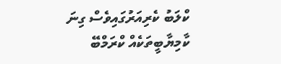ކްލަބު ކެރިއަރުގައިވެސް ގިނަ ކާމިޔާބީތަކެއް ކްރަމްބޭ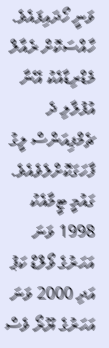ވަނީ ހޯދައިފައެވެ. ހާއްސަކޮށް ރެއާލް މެޑްރިޑާއެކު އޭނާ އުފުލާލި ދެ ޗެމްޕިއަންސް ލީގު ފާހަގަކޮށްލެވެއެވެ. ގައުމީ ޓީމާއެކު 1998 ވަނަ އަހަރުގެ ވޯލްޑް ކަޕު އަދި 2000 ވަނަ އަހަރުގެ ޔޫރޯ ވެސް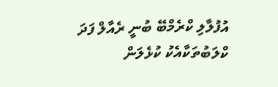އުފުލާލި ކްރެމްބޭ ބުނީ ރެއާލް ފަދަ ކްލަބުތަކާއެކު ކުޅެލަން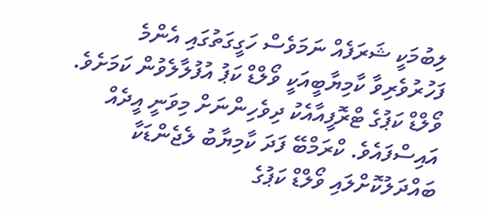ލިބުމަކީ ޝަރަފެއް ނަމަވެސް ހަގީގަތުގައި އެންމެ ފަހުރުވެރިވާ ކާމިޔާބީއަކީ ވޯލްޑް ކަޕު އުފުލާލެވުން ކަމަށެވެ.
ވޯލްޑް ކަޕުގެ ޓްރޮފީއާއެކު ދިވެހިންނަށް މިވަނީ އީދެއް އައިސްފައެވެ. ކްރަމްބޭ ފަދަ ކާމިޔާބު ލެޖެންޑަކާ ބައްދަލުކޮށްލައި ވޯލްޑް ކަޕުގެ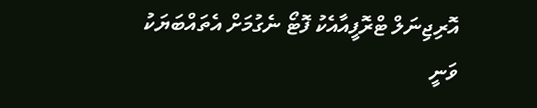އޮރިޖިނަލް ޓްރޮފީއާއެކު ފޮޓޯ ނެގުމަށް އެތައްބަޔަކު ވަނީ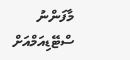މާފަންނު ސްޓޭޑިއަމްއަށް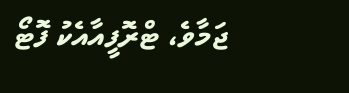ޖަމާވެ، ޓްރޮފީއާއެކު ފޮޓޯ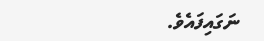ނަގައިފައެވެ.